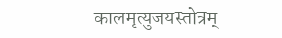कालमृत्युजयस्तोत्रम्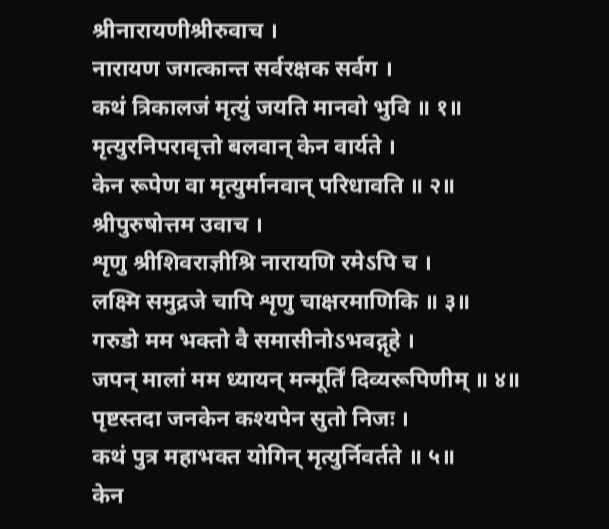श्रीनारायणीश्रीरुवाच ।
नारायण जगत्कान्त सर्वरक्षक सर्वग ।
कथं त्रिकालजं मृत्युं जयति मानवो भुवि ॥ १॥
मृत्युरनिपरावृत्तो बलवान् केन वार्यते ।
केन रूपेण वा मृत्युर्मानवान् परिधावति ॥ २॥
श्रीपुरुषोत्तम उवाच ।
शृणु श्रीशिवराज्ञीश्रि नारायणि रमेऽपि च ।
लक्ष्मि समुद्रजे चापि शृणु चाक्षरमाणिकि ॥ ३॥
गरुडो मम भक्तो वै समासीनोऽभवद्गृहे ।
जपन् मालां मम ध्यायन् मन्मूर्तिं दिव्यरूपिणीम् ॥ ४॥
पृष्टस्तदा जनकेन कश्यपेन सुतो निजः ।
कथं पुत्र महाभक्त योगिन् मृत्युर्निवर्तते ॥ ५॥
केन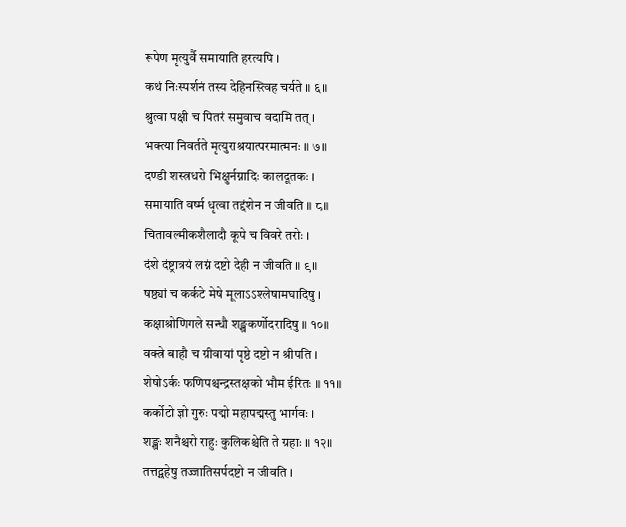रूपेण मृत्युर्वै समायाति हरत्यपि ।
कथं निःस्पर्शनं तस्य देहिनस्त्विह चर्यते ॥ ६॥
श्रुत्वा पक्षी च पितरं समुवाच वदामि तत् ।
भक्त्या निवर्तते मृत्युराश्रयात्परमात्मनः ॥ ७॥
दण्डी शस्त्रधरो भिक्षुर्नग्नादिः कालदूतकः ।
समायाति वर्ष्म धृत्वा तद्दंशेन न जीवति ॥ ८॥
चितावल्मीकशैलादौ कूपे च विवरे तरोः ।
दंशे दंष्ट्रात्रयं लग्नं दष्टो देही न जीवति ॥ ९॥
षष्ठ्यां च कर्कटे मेषे मूलाऽऽश्लेषामघादिषु ।
कक्षाश्रोणिगले सन्धौ शङ्खकर्णोदरादिषु ॥ १०॥
वक्त्रे बाहौ च ग्रीवायां पृष्ठे दष्टो न श्रीपति ।
शेषोऽर्कः फणिपश्चन्द्रस्तक्षको भौम ईरितः ॥ ११॥
कर्कोटो ज्ञो गुरुः पद्मो महापद्मस्तु भार्गवः ।
शङ्खः शनैश्चरो राहुः कुलिकश्चेति ते ग्रहाः ॥ १२॥
तत्तद्ग्रहेषु तज्जातिसर्पदष्टो न जीवति ।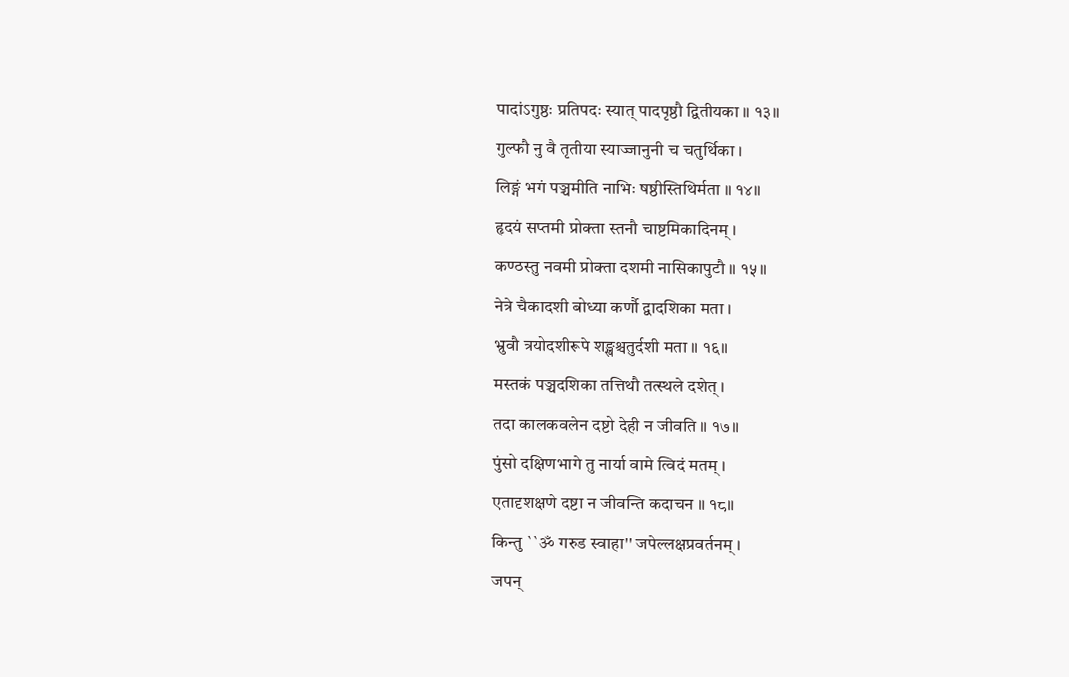पादांऽगुष्ठः प्रतिपदः स्यात् पादपृष्ठौ द्वितीयका ॥ १३॥
गुल्फौ नु वै तृतीया स्याज्जानुनी च चतुर्थिका ।
लिङ्गं भगं पञ्चमीति नाभिः षष्ठीस्तिथिर्मता ॥ १४॥
हृदयं सप्तमी प्रोक्ता स्तनौ चाष्टमिकादिनम् ।
कण्ठस्तु नवमी प्रोक्ता दशमी नासिकापुटौ ॥ १५॥
नेत्रे चैकादशी बोध्या कर्णौ द्वादशिका मता ।
भ्रुवौ त्रयोदशीरूपे शङ्खश्चतुर्दशी मता ॥ १६॥
मस्तकं पञ्चदशिका तत्तिथौ तत्स्थले दशेत् ।
तदा कालकवलेन दष्टो देही न जीवति ॥ १७॥
पुंसो दक्षिणभागे तु नार्या वामे त्विदं मतम् ।
एतादृशक्षणे दष्टा न जीवन्ति कदाचन ॥ १८॥
किन्तु ``ॐ गरुड स्वाहा'' जपेल्लक्षप्रवर्तनम् ।
जपन्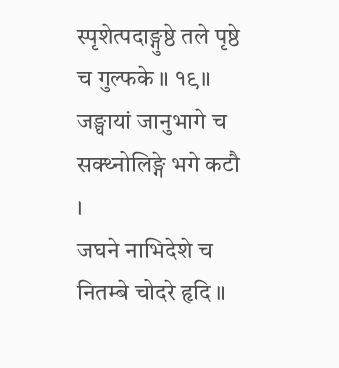स्पृशेत्पदाङ्गुष्ठे तले पृष्ठे च गुल्फके ॥ १९॥
जङ्घायां जानुभागे च सक्थ्नोलिङ्गे भगे कटौ ।
जघने नाभिदेशे च नितम्बे चोदरे हृदि ॥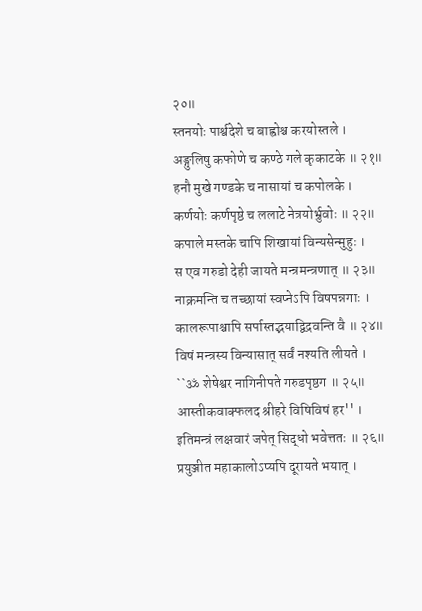२०॥
स्तनयोः पार्श्वदेशे च बाह्वोश्च करयोस्तले ।
अङ्गुलिषु कफोणे च कण्ठे गले कृकाटके ॥ २१॥
हनौ मुखे गण्डके च नासायां च कपोलके ।
कर्णयोः कर्णपृष्ठे च ललाटे नेत्रयोर्भ्रुवोः ॥ २२॥
कपाले मस्तके चापि शिखायां विन्यसेन्मुहुः ।
स एव गरुडो देही जायते मन्त्रमन्त्रणात् ॥ २३॥
नाक्रमन्ति च तच्छायां स्वप्नेऽपि विषपन्नगाः ।
कालरूपाश्चापि सर्पास्तद्भयाद्विद्रवन्ति वै ॥ २४॥
विषं मन्त्रस्य विन्यासात् सर्वं नश्यति लीयते ।
``ॐ शेषेश्वर नागिनीपते गरुडपृष्ठग ॥ २५॥
आस्तीकवाक्फलद श्रीहरे विषिविषं हर'' ।
इतिमन्त्रं लक्षवारं जपेत् सिद्धो भवेत्ततः ॥ २६॥
प्रयुञ्जीत महाकालोऽप्यपि दूरायते भयात् ।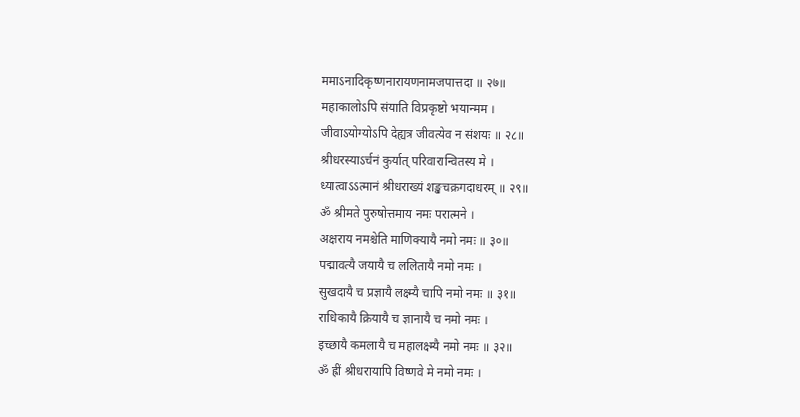ममाऽनादिकृष्णनारायणनामजपात्तदा ॥ २७॥
महाकालोऽपि संयाति विप्रकृष्टो भयान्मम ।
जीवाऽयोग्योऽपि देह्यत्र जीवत्येव न संशयः ॥ २८॥
श्रीधरस्याऽर्चनं कुर्यात् परिवारान्वितस्य मे ।
ध्यात्वाऽऽत्मानं श्रीधराख्यं शङ्खचक्रगदाधरम् ॥ २९॥
ॐ श्रीमते पुरुषोत्तमाय नमः परात्मने ।
अक्षराय नमश्चेति माणिक्यायै नमो नमः ॥ ३०॥
पद्मावत्यै जयायै च ललितायै नमो नमः ।
सुखदायै च प्रज्ञायै लक्ष्म्यै चापि नमो नमः ॥ ३१॥
राधिकायै क्रियायै च ज्ञानायै च नमो नमः ।
इच्छायै कमलायै च महालक्ष्म्यै नमो नमः ॥ ३२॥
ॐ ह्रीं श्रीधरायापि विष्णवे मे नमो नमः ।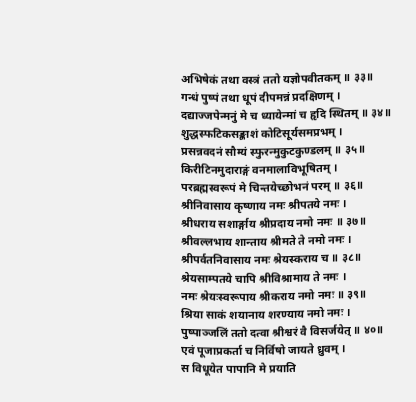अभिषेकं तथा वस्त्रं ततो यज्ञोपवीतकम् ॥ ३३॥
गन्धं पुष्पं तथा धूपं दीपमन्नं प्रदक्षिणम् ।
दद्याज्जपेन्मनुं मे च ध्यायेन्मां च हृदि स्थितम् ॥ ३४॥
शुद्धस्फटिकसङ्काशं कोटिसूर्यसमप्रभम् ।
प्रसन्नवदनं सौम्यं स्फुरन्मुकुटकुण्डलम् ॥ ३५॥
किरीटिनमुदाराङ्गं वनमालाविभूषितम् ।
परब्रह्मस्वरूपं मे चिन्तयेच्छोभनं परम् ॥ ३६॥
श्रीनिवासाय कृष्णाय नमः श्रीपतये नमः ।
श्रीधराय सशार्ङ्गाय श्रीप्रदाय नमो नमः ॥ ३७॥
श्रीवल्लभाय शान्ताय श्रीमते ते नमो नमः ।
श्रीपर्वतनिवासाय नमः श्रेयस्कराय च ॥ ३८॥
श्रेयसाम्पतये चापि श्रीविश्रामाय ते नमः ।
नमः श्रेयःस्वरूपाय श्रीकराय नमो नमः ॥ ३९॥
श्रिया साकं शयानाय शरण्याय नमो नमः ।
पुष्पाञ्जलिं ततो दत्वा श्रीश्वरं वै विसर्जयेत् ॥ ४०॥
एवं पूजाप्रकर्ता च निर्विषो जायते ध्रुवम् ।
स विधूयेत पापानि मे प्रयाति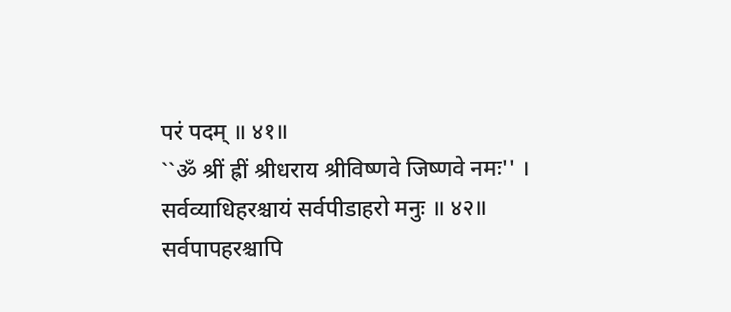परं पदम् ॥ ४१॥
``ॐ श्रीं ह्रीं श्रीधराय श्रीविष्णवे जिष्णवे नमः'' ।
सर्वव्याधिहरश्चायं सर्वपीडाहरो मनुः ॥ ४२॥
सर्वपापहरश्चापि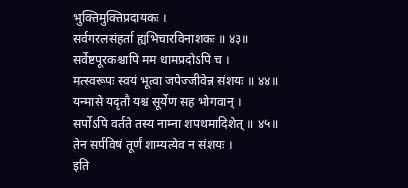भुक्तिमुक्तिप्रदायकः ।
सर्वगरलसंहर्ता ह्यभिचारविनाशकः ॥ ४३॥
सर्वेष्टपूरकश्चापि मम धामप्रदोऽपि च ।
मत्स्वरूपः स्वयं भूत्वा जपेज्जीवेन्न संशयः ॥ ४४॥
यन्मासे यदृतौ यश्च सूर्येण सह भोगवान् ।
सर्पोऽपि वर्तते तस्य नाम्ना शपथमादिशेत् ॥ ४५॥
तेन सर्पविषं तूर्णं शाम्यत्येव न संशयः ।
इति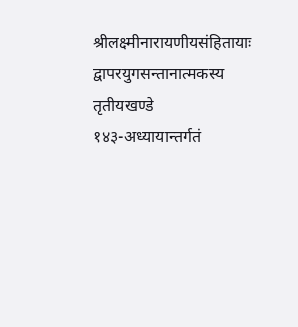श्रीलक्ष्मीनारायणीयसंहितायाः द्वापरयुगसन्तानात्मकस्य
तृतीयखण्डे
१४३-अध्यायान्तर्गतं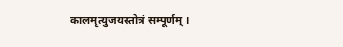कालमृत्युजयस्तोत्रं सम्पूर्णम् ।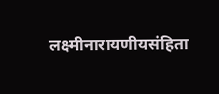लक्ष्मीनारायणीयसंहिता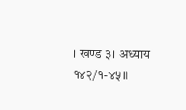। खण्ड ३। अध्याय १४२/१-४५॥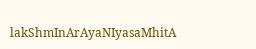lakShmInArAyaNIyasaMhitA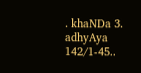. khaNDa 3. adhyAya 142/1-45..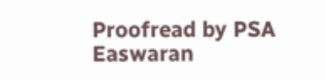Proofread by PSA Easwaran